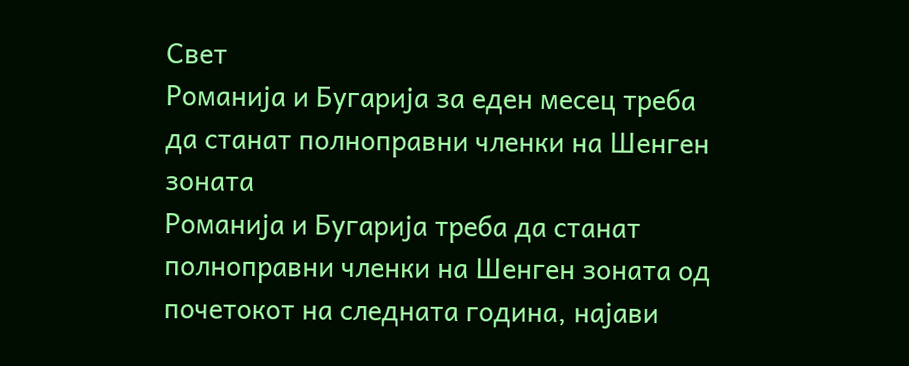Свет
Романија и Бугарија за еден месец треба да станат полноправни членки на Шенген зоната
Романија и Бугарија треба да станат полноправни членки на Шенген зоната од почетокот на следната година, најави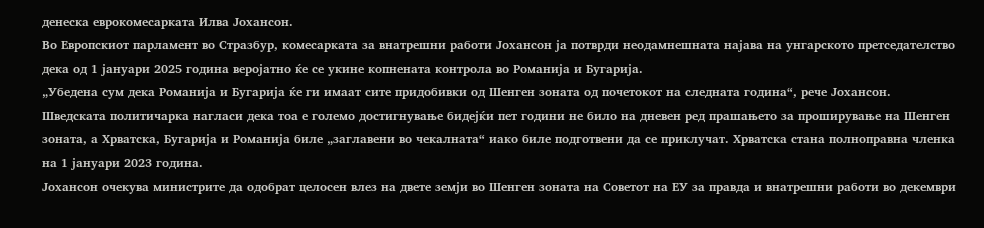денеска еврокомесарката Илва Јохансон.
Во Европскиот парламент во Стразбур, комесарката за внатрешни работи Јохансон ја потврди неодамнешната најава на унгарското претседателство дека од 1 јануари 2025 година веројатно ќе се укине копнената контрола во Романија и Бугарија.
„Убедена сум дека Романија и Бугарија ќе ги имаат сите придобивки од Шенген зоната од почетокот на следната година“, рече Јохансон.
Шведската политичарка нагласи дека тоа е големо достигнување бидејќи пет години не било на дневен ред прашањето за проширување на Шенген зоната, а Хрватска, Бугарија и Романија биле „заглавени во чекалната“ иако биле подготвени да се приклучат. Хрватска стана полноправна членка на 1 јануари 2023 година.
Јохансон очекува министрите да одобрат целосен влез на двете земји во Шенген зоната на Советот на ЕУ за правда и внатрешни работи во декември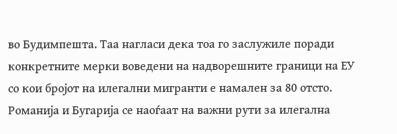во Будимпешта. Таа нагласи дека тоа го заслужиле поради конкретните мерки воведени на надворешните граници на ЕУ со кои бројот на илегални мигранти е намален за 80 отсто.
Романија и Бугарија се наоѓаат на важни рути за илегална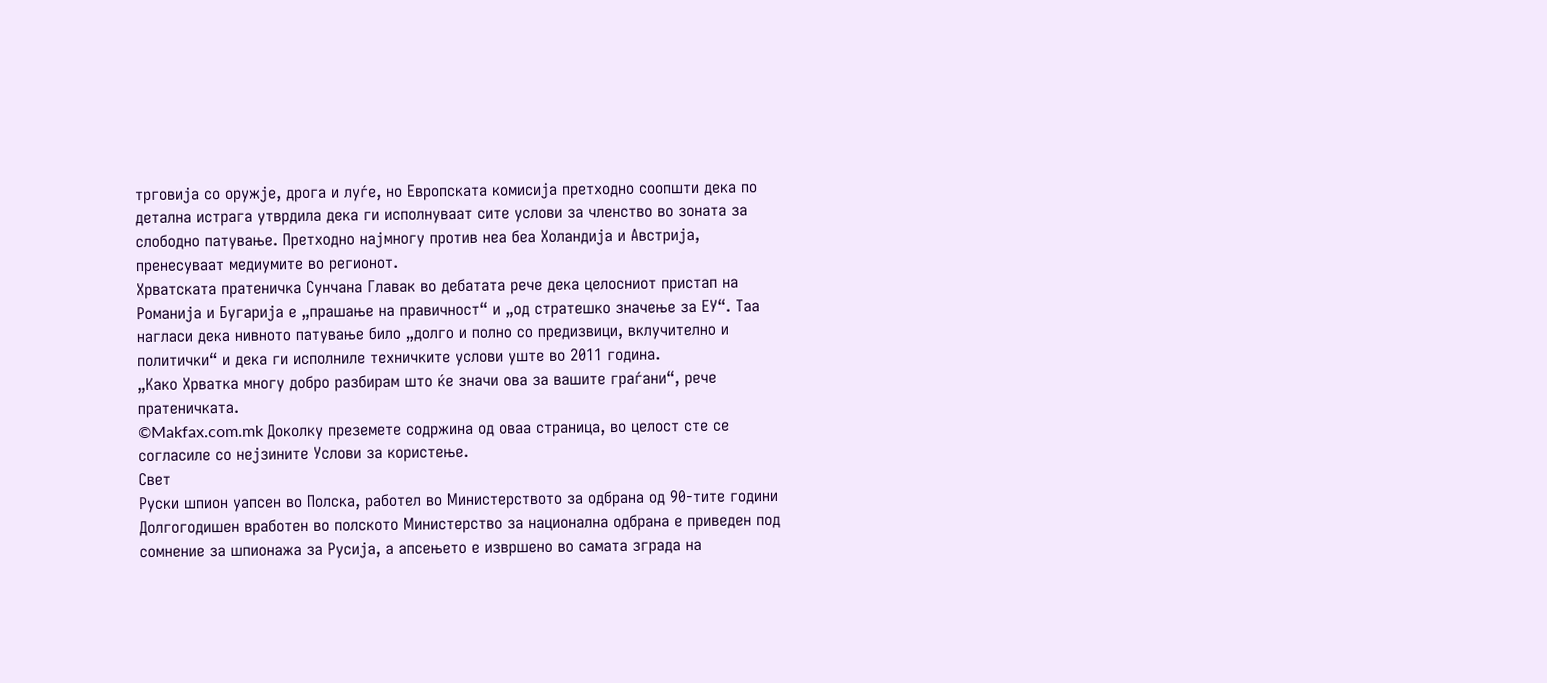трговија со оружје, дрога и луѓе, но Европската комисија претходно соопшти дека по детална истрага утврдила дека ги исполнуваат сите услови за членство во зоната за слободно патување. Претходно најмногу против неа беа Холандија и Австрија, пренесуваат медиумите во регионот.
Хрватската пратеничка Сунчана Главак во дебатата рече дека целосниот пристап на Романија и Бугарија е „прашање на правичност“ и „од стратешко значење за ЕУ“. Таа нагласи дека нивното патување било „долго и полно со предизвици, вклучително и политички“ и дека ги исполниле техничките услови уште во 2011 година.
„Како Хрватка многу добро разбирам што ќе значи ова за вашите граѓани“, рече пратеничката.
©Makfax.com.mk Доколку преземете содржина од оваа страница, во целост сте се согласиле со нејзините Услови за користење.
Свет
Руски шпион уапсен во Полска, работел во Министерството за одбрана од 90-тите години
Долгогодишен вработен во полското Министерство за национална одбрана е приведен под сомнение за шпионажа за Русија, а апсењето е извршено во самата зграда на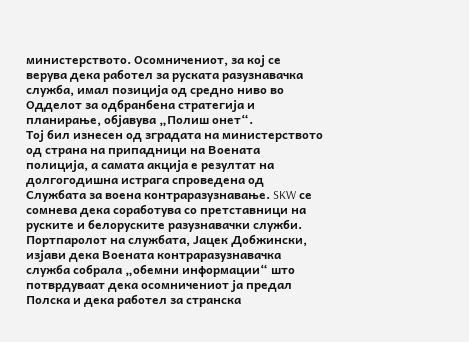министерството. Осомничениот, за кој се верува дека работел за руската разузнавачка служба, имал позиција од средно ниво во Одделот за одбранбена стратегија и планирање, објавува „Полиш онет“.
Тој бил изнесен од зградата на министерството од страна на припадници на Воената полиција, а самата акција е резултат на долгогодишна истрага спроведена од Службата за воена контраразузнавање. SKW се сомнева дека соработува со претставници на руските и белоруските разузнавачки служби.
Портпаролот на службата, Јацек Добжински, изјави дека Воената контраразузнавачка служба собрала „обемни информации“ што потврдуваат дека осомничениот ја предал Полска и дека работел за странска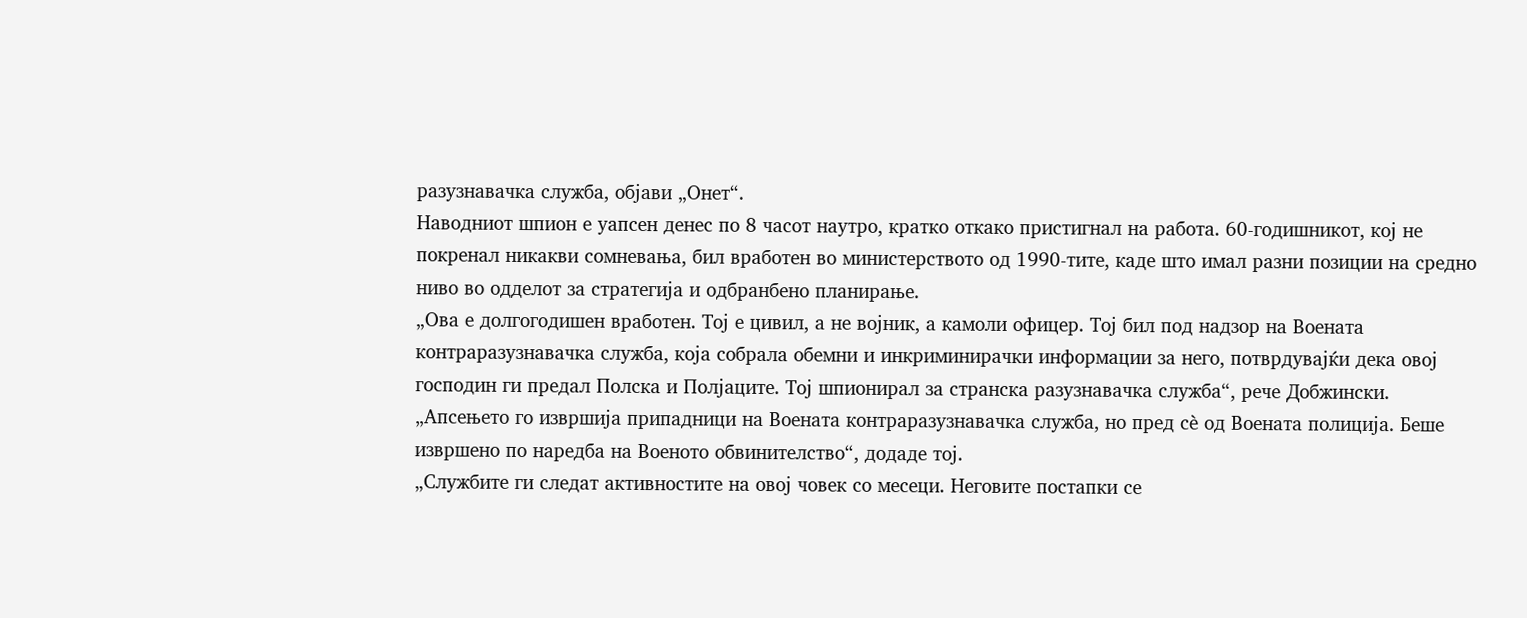разузнавачка служба, објави „Онет“.
Наводниот шпион е уапсен денес по 8 часот наутро, кратко откако пристигнал на работа. 60-годишникот, кој не покренал никакви сомневања, бил вработен во министерството од 1990-тите, каде што имал разни позиции на средно ниво во одделот за стратегија и одбранбено планирање.
„Ова е долгогодишен вработен. Тој е цивил, а не војник, а камоли офицер. Тој бил под надзор на Воената контраразузнавачка служба, која собрала обемни и инкриминирачки информации за него, потврдувајќи дека овој господин ги предал Полска и Полјаците. Тој шпионирал за странска разузнавачка служба“, рече Добжински.
„Апсењето го извршија припадници на Воената контраразузнавачка служба, но пред сè од Воената полиција. Беше извршено по наредба на Военото обвинителство“, додаде тој.
„Службите ги следат активностите на овој човек со месеци. Неговите постапки се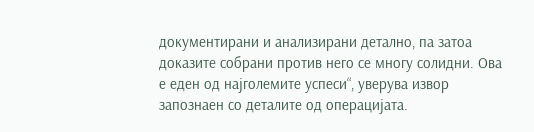документирани и анализирани детално, па затоа доказите собрани против него се многу солидни. Ова е еден од најголемите успеси“, уверува извор запознаен со деталите од операцијата.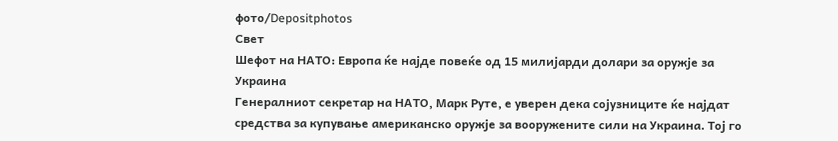фото/Depositphotos
Свет
Шефот на НАТО: Европа ќе најде повеќе од 15 милијарди долари за оружје за Украина
Генералниот секретар на НАТО, Марк Руте, е уверен дека сојузниците ќе најдат средства за купување американско оружје за вооружените сили на Украина. Тој го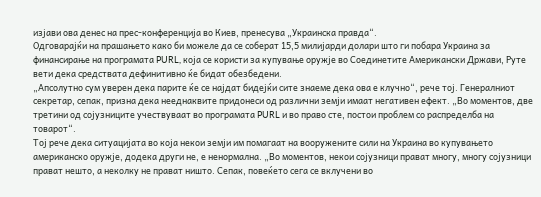изјави ова денес на прес-конференција во Киев, пренесува „Украинска правда“.
Одговарајќи на прашањето како би можеле да се соберат 15,5 милијарди долари што ги побара Украина за финансирање на програмата PURL, која се користи за купување оружје во Соединетите Американски Држави, Руте вети дека средствата дефинитивно ќе бидат обезбедени.
„Апсолутно сум уверен дека парите ќе се најдат бидејќи сите знаеме дека ова е клучно“, рече тој. Генералниот секретар, сепак, призна дека нееднаквите придонеси од различни земји имаат негативен ефект. „Во моментов, две третини од сојузниците учествуваат во програмата PURL и во право сте, постои проблем со распределба на товарот“.
Тој рече дека ситуацијата во која некои земји им помагаат на вооружените сили на Украина во купувањето американско оружје, додека други не, е ненормална. „Во моментов, некои сојузници прават многу, многу сојузници прават нешто, а неколку не прават ништо. Сепак, повеќето сега се вклучени во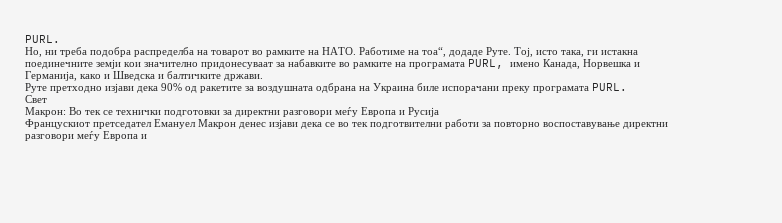PURL.
Но, ни треба подобра распределба на товарот во рамките на НАТО. Работиме на тоа“, додаде Руте. Тој, исто така, ги истакна поединечните земји кои значително придонесуваат за набавките во рамките на програмата PURL, имено Канада, Норвешка и Германија, како и Шведска и балтичките држави.
Руте претходно изјави дека 90% од ракетите за воздушната одбрана на Украина биле испорачани преку програмата PURL.
Свет
Макрон: Во тек се технички подготовки за директни разговори меѓу Европа и Русија
Францускиот претседател Емануел Макрон денес изјави дека се во тек подготвителни работи за повторно воспоставување директни разговори меѓу Европа и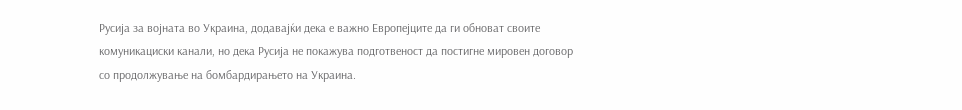Русија за војната во Украина, додавајќи дека е важно Европејците да ги обноват своите комуникациски канали, но дека Русија не покажува подготвеност да постигне мировен договор со продолжување на бомбардирањето на Украина.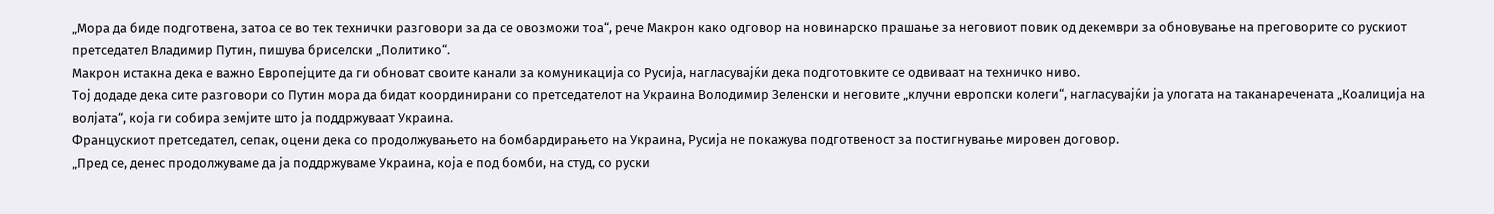„Мора да биде подготвена, затоа се во тек технички разговори за да се овозможи тоа“, рече Макрон како одговор на новинарско прашање за неговиот повик од декември за обновување на преговорите со рускиот претседател Владимир Путин, пишува бриселски „Политико“.
Макрон истакна дека е важно Европејците да ги обноват своите канали за комуникација со Русија, нагласувајќи дека подготовките се одвиваат на техничко ниво.
Тој додаде дека сите разговори со Путин мора да бидат координирани со претседателот на Украина Володимир Зеленски и неговите „клучни европски колеги“, нагласувајќи ја улогата на таканаречената „Коалиција на волјата“, која ги собира земјите што ја поддржуваат Украина.
Францускиот претседател, сепак, оцени дека со продолжувањето на бомбардирањето на Украина, Русија не покажува подготвеност за постигнување мировен договор.
„Пред се, денес продолжуваме да ја поддржуваме Украина, која е под бомби, на студ, со руски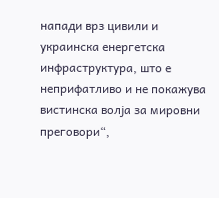напади врз цивили и украинска енергетска инфраструктура, што е неприфатливо и не покажува вистинска волја за мировни преговори“,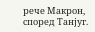рече Макрон, според Танјуг.